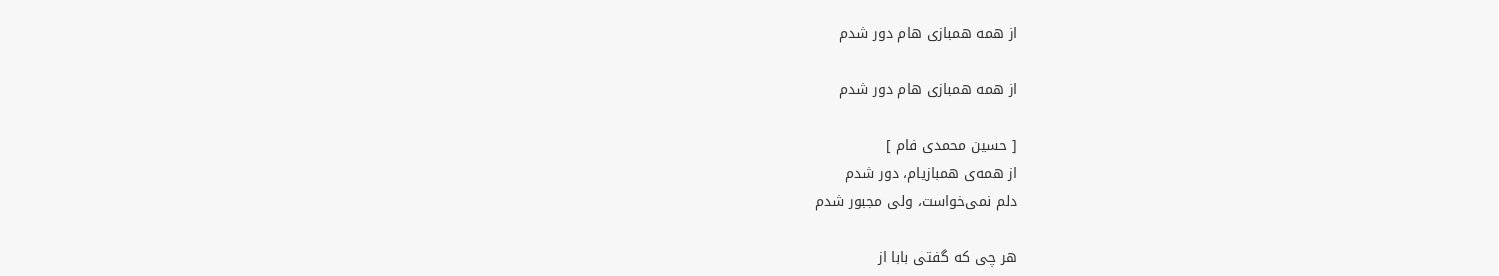از همه همبازی هام دور شدم

از همه همبازی هام دور شدم

[ حسین محمدی فام ]
از همه‌ی همبازیام، دور شدم
دلم نمی‌خواست، ولی مجبور شدم

هر چی که گفتی بابا از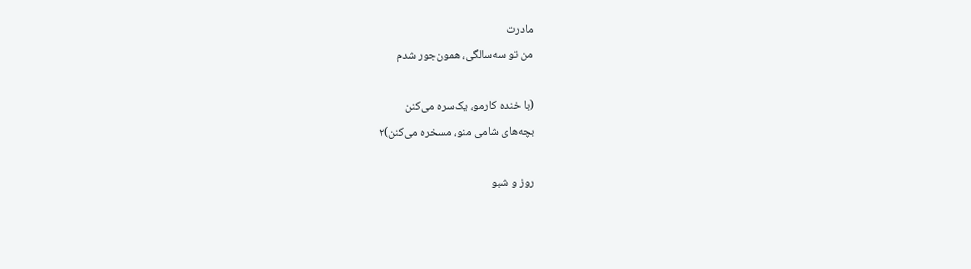مادرت
من تو سه‌سالگی، همون‌جور شدم

(با خنده کارمو، یک‌سره می‌کنن
بچه‌های شامی منو، مسخره می‌کنن)۲

روز و شبو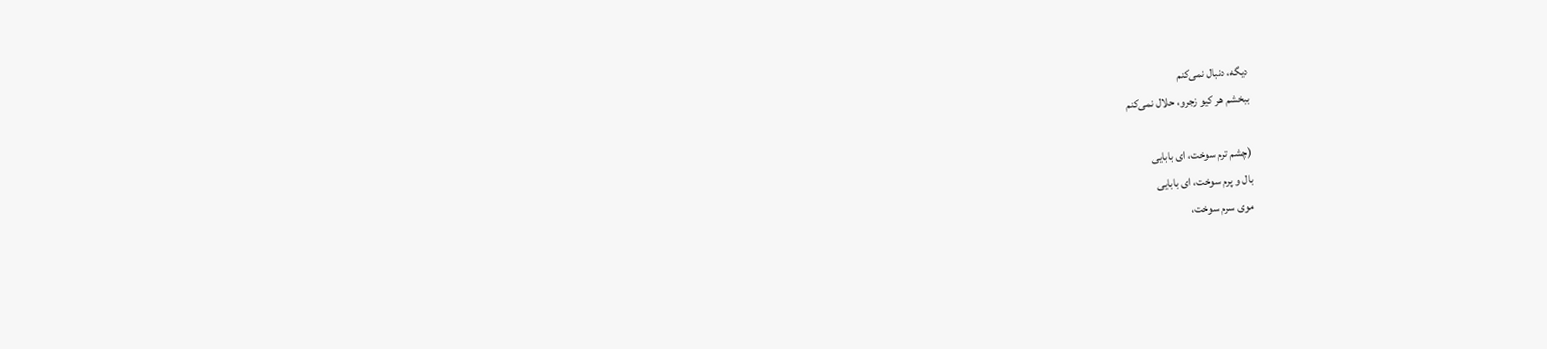دیگه، دنبال نمی‌کنم
ببخشم هر کیو زجرو، حلال نمی‌کنم

(چشم ترم سوخت، ای بابایی
بال و پرم سوخت، ای بابایی
موی سرم سوخت،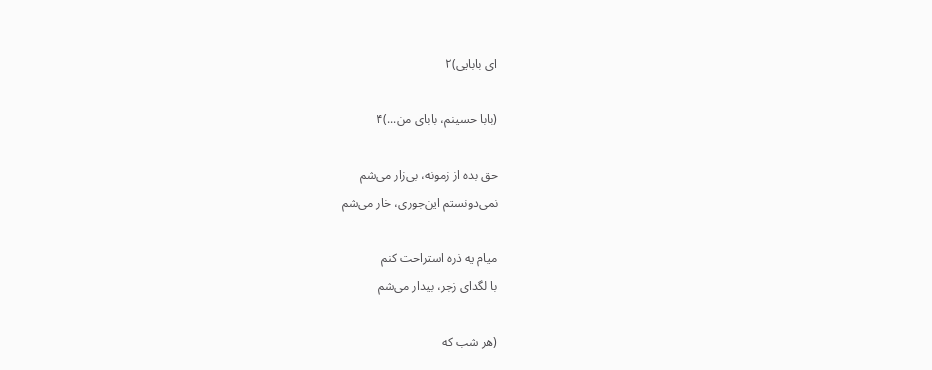ای بابایی)۲

(بابا حسینم، بابای من...)۴

حق بده از زمونه، بی‌زار می‌شم
نمی‌دونستم این‌جوری، خار می‌شم

میام یه ذره استراحت کنم
با لگدای زجر، بیدار می‌شم

(هر شب که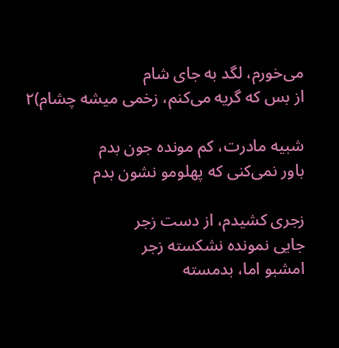می‌خورم، لگد به جای شام
از بس که گریه می‌کنم، زخمی میشه چشام)۲

شبیه مادرت، کم مونده جون بدم
باور نمی‌کنی که پهلومو نشون بدم

زجری کشیدم، از دست زجر
جایی نمونده نشکسته زجر
امشبو اما، بدمسته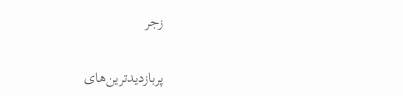زجر

پربازدید‌ترین‌های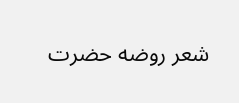شعر روضه حضرت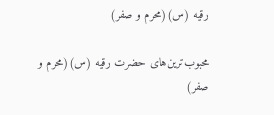رقیه (س)(محرم و صفر)

محبوب‌ترین‌های حضرت رقیه (س)(محرم و صفر)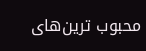محبوب ترین‌های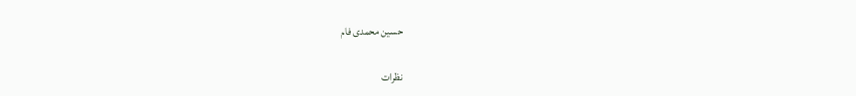حسین محمدی فام

نظرات